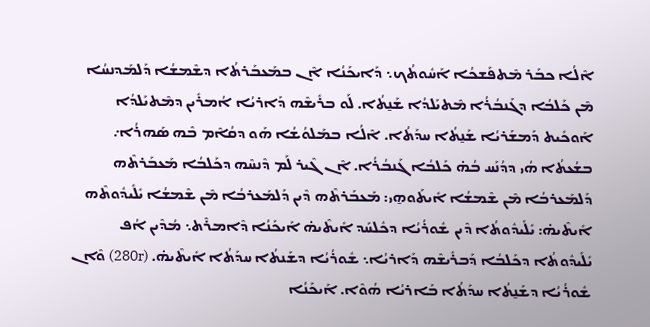ܐܶܠܳܐ ܟܒܰܪ ܡܶܬܦܰܫܟܳܐ ܐܰܚܽܘܬܳܟ܆ ܕܰܐܝܟܰܢܳܐ ܐܶܢ ܒܡܰܥܒܰܪܬܳܐ ܕܫܶܡܫܳܐ ܕܰܠܡܰܕܢܚܳܐ ܡܶܢ ܟܰܠܒܳܐ ܕܓܰܢܒܳܪܳܐ ܡܶܬܝܰܠܕܳܐ ܫܰܢ̱ܬܳܐ. ܠܰܘ ܒܪܺܝܫܶܗ ܕܰܐܪܝܳܐ ܐܳܡܪܺܝܢ ܕܡܶܬܝܰܠܕܳܐ ܐܰܘܟܺܝܬ ܕܰܡܫܰܪܝܳܐ ܫܰܢ̱ܬܳܐ ܚܕܰܬܳܐ. ܐܶܠܳܐ ܒܡܰܠܘܳܫܳܐ ܗܰܘ ܕܩܳܐܶܡ ܒܶܗ ܣܰܗܪܳܐ܇ ܒܫܳܥܬܳܐ ܗܳܝ ܕܕܳܢܰܚ ܒܳܗ̇ ܟܰܠܒܳܐ ܓܰܢܒܳܪܳܐ. ܐܶܢ ܓܶܝܪ ܠܰܡ ܕܶܢܚܶܗ ܕܟܰܠܒܳܐ ܡܰܥܒܰܪܬܶܗ ܕܰܠܡܰܥܪܒܳܐ ܡܶܢ ܫܶܡܫܳܐ ܐܺܝܬܰܘܗ̱ܝ: ܡܰܥܒܰܪܬܶܗ ܕܶܝܢ ܕܰܠܡܰܥܪܒܳܐ ܡܶܢ ܫܶܡܫܳܐ ܝܺܠܺܝܕܽܘܬܶܗ ܐܺܝܬܶܝܗ̇: ܝܺܠܺܝܕܽܘܬܳܐ ܕܶܝܢ ܫܽܘܪܳܝܳܐ ܕܟܽܠܚܰܕ ܐܺܝܬܶܝܗ̇ ܐܰܝܟܰܢܳܐ ܕܶܐܡܪܶܬ܆ ܡܳܕܶܝܢ ܐܳܦ ܝܺܠܺܝܕܽܘܬܳܐ ܕܟܰܠܒܳܐ ܕܰܒܪܺܝܫܶܗ ܕܰܐܪܝܳܐ܆ ܫܽܘܪܳܝܳܐ ܕܫܰܢܬܳܐ ܚܕܰܬܳܐ ܐܺܝܬܶܝܗ̇. (280r) ܘܶܐܢ ܫܽܘܪܳܝܳܐ ܕܫܰܢ̱ܬܳܐ ܚܕܰܬܳܐ ܒܰܐܪܝܳܐ ܗܳܘܶܐ. ܐܰܝܟܰܢܳܐ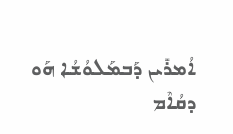ܐܳܡܪܺܝܢ ܕܰܒܡܰܠܘܳܫܳܐ ܗܰܘ ܕܩܳܐܶܡ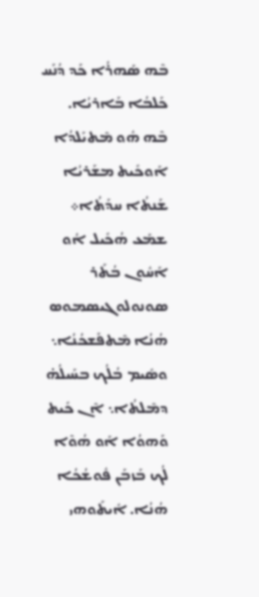ܒܶܗ ܣܰܗܪܳܐ ܟܰܕ ܕܳܢܰܚ ܟܰܠܒܳܐ ܒܰܐܪܝܳܐ. ܒܶܗ ܗܽܘ ܡܶܬܝܰܠܕܳܐ ܐܰܘܟܺܝܬ ܡܫܰܪܝܳܐ ܫܰܢܬܳܐ ܚܕܰܬܳܐ܀
ܫܡܰܥ ܗܳܟܺܝܠ ܐܳܘ ܐܰܚܽܘܢ ܒܳܬܰܪ ܣܘܢܘܠܘܓܝܣܡܘܣ ܗܳܢܳܐ ܡܶܬܦܰܫܟܳܢܳܐ܆ ܘܣܺܝܡ ܒܳܠܳܟ ܒܚܰܝܠܳܗ̇ ܕܡܶܠܬܳܐ܆ ܐܶܢ ܟܺܝܬ ܘܰܗܘܳܐ ܐܰܘ ܗܳܘܶܐ ܠܳܟ ܒܰܙܒܰܢ ܦܽܘܫܳܟܳܐ ܗܳܢܳܐ. ܐܺܝܬܰܘܗܝ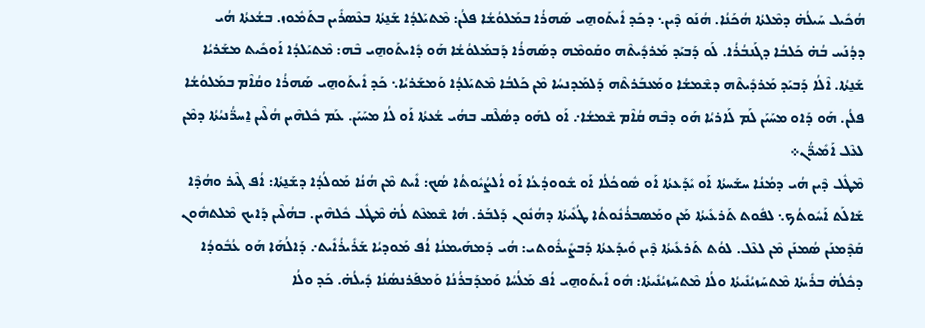ܗܳܟܺܝܠ ܚܰܝܠܳܗ̇ ܕܡܶܠܬܳܐ ܗܳܟܰܢܳܐ. ܗܳܢܰܘ ܕܶܝܢ܆ ܕܟܰܕ ܐܺܝܬܰܘܗ̱ܝ ܣܰܗܪܳܐ ܒܡܰܠܘܳܫܳܐ ܦܠܳܢ: ܡܶܬܝܰܠܕܳܐ ܫܰܢ̱ܬܳܐ ܒܥܶܣܪܺܝܢ ܒܬܰܡܽܘܙ. ܒܫܳܥܬܳܐ ܗܳܝ ܕܕܳܢܰܚ ܒܳܗ̇ ܟܰܠܒܳܐ ܕܓܰܢܒܳܪܳܐ. ܠܰܘ ܕܰܒܝܰܕ ܡܰܪܕܺܝܬܶܗ ܘܩܰܘܡܶܗ ܕܣܰܗܪܳܐ ܕܰܒܡܰܠܘܳܫܳܐ ܗܰܘ ܕܺܐܝܬܰܘܗ̱ܝ ܒܶܗ: ܡܶܬܝܰܠܕܳܐ ܐܰܘܟܺܝܬ ܡܫܰܪܝܳܐ ܫܰܢ̱ܬܳܐ. ܐܶܠܳܐ ܕܰܒܝܰܕ ܡܰܪܕܺܝܬܶܗ ܕܫܶܡܫܳܐ ܘܡܰܥܒܰܪܬܶܗ ܕܰܠܡܰܕܢܚܳܐ ܡܶܢ ܟܰܠܒܳܐ ܡܶܬܝܰܠܕܳܐ ܘܰܡܫܰܪܝܳܐ܆ ܟܰܕ ܐܺܝܬܰܘܗ̱ܝ ܣܰܗܪܳܐ ܘܩܳܐܶܡ ܒܡܰܠܘܳܫܳܐ ܦܠܳܢ. ܗܰܘ ܕܰܐܘ ܡܚܰܝܰܢ ܠܰܡ ܠܰܐܪܝܳܐ ܗܰܘ ܕܒܶܗ ܩܳܐܶܡ ܫܶܡܫܳܐ܇ ܐܰܘ ܠܗܰܘ ܕܣܳܠܶܩ ܒܗܳܝ ܫܳܥܬܳܐ ܐܰܘ ܠܳܐ ܡܚܰܝܰܢ. ܥܰܡ ܟܽܠܗܶܝܢ ܗܳܠܶܝܢ ܐ̱ܚܪ̈ܳܢܝܳܬܳܐ ܕܡܶܢ ܠܥܶܠ ܐܰܡܺܝܪ̈ܳܢ܀
ܡܶܛܽܠ ܕܶܝܢ ܗܳܝ ܕܡܳܢܳܐ ܚܫܰܚܬܳܐ ܐܰܘ ܝܺܕܰܥܬܳܐ ܐܰܘ ܣܽܘܟܳܠܳܐ ܐܰܘ ܫܽܘܘܕܳܥܳܐ ܐܰܘ ܐܳܠܨܳܝܽܘܬܳܐ ܣܳܟ: ܐܺܝܬ ܡܶܢ ܗܳܢܳܐ ܡܰܘܠܳܕܳܐ ܕܫܰܢ̱ܬܳܐ: ܐܳܦ ܓܶܝܪ ܘܗܳܕܶܐ ܫܰܐܠܰܬ ܐܰܚܽܘܬܳܟ܆ ܠܦܽܘܬ ܬܰܪܥܺܝܬܳܐ ܡܰܢ ܘܡܰܣܒܪܳܢܽܘܬܳܐ ܛܳܥܺܝܬܳܐ ܕܗܳܢܽܘܢ ܕܰܠܒܰܪ. ܗܳܐ ܫܶܡܥܶܬ ܠܳܗ̇ ܡܶܛܽܠ ܟܽܠܗܶܝܢ. ܒܗܳܠܶܝܢ ܕܰܐܝܟ ܡܶܠܬܗܽܘܢ ܩܰܕܶܡܢܰܢ ܣܳܡܢܰܢ ܡܶܢ ܠܥܶܠ. ܠܘܳܬ ܬܰܪܥܺܝܬܳܐ ܕܶܝܢ ܘܺܝܕܰܥܬܳܐ ܕܰܒܨܺܝܪܽܘܬܝ: ܗܳܝ ܕܰܡܗܰܝܡܢܳܐ ܐܳܦ ܡܰܘܕܝܳܐ ܫܰܪܺܝܪܳܐܺܝܬ܇ ܕܰܐܠܳܗܰܐ ܗܰܘ ܥܳܒܽܘܕܳܐ ܕܟܽܠܳܗ̇ ܒܪܺܝܬܳܐ ܡܶܬܚܰܙܝܳܢܺܝܬܳܐ ܘܠܳܐ ܡܶܬܚܰܙܝܳܢܺܝܬܳܐ: ܗܽܘ ܐܺܝܬܰܘܗ̱ܝ ܐܳܦ ܡܰܠܳܚܳܐ ܘܰܡܕܰܒܪܳܢܳܐ ܘܰܡܦܰܪܢܣܳܢܳܐ ܕܺܝܠܳܗ̇. ܟܰܕ ܘܠܳܐ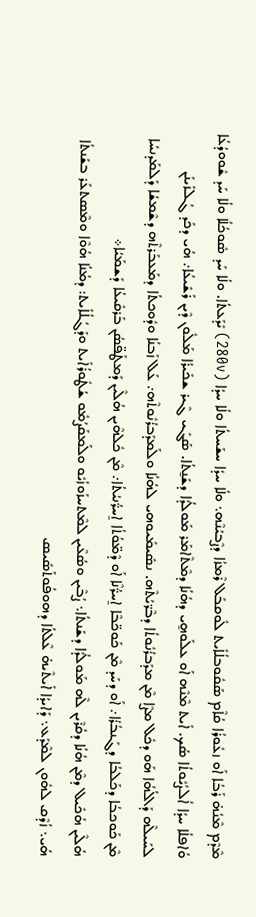ܡܶܕܶܡ ܡܶܢܳܗ̇ ܪܰܒܳܐ ܐܰܘ ܙܥܽܘܪܳܐ ܩܳܐܶܡ ܣܰܩܽܘܒܠܳܐܺܝܬ ܠܽܘܩܒܰܠ ܪܶܡܙܳܐ ܕܨܶܒܝܳܢܶܗ܆ ܘܠܳܐ ܚܕܳܐ ܚܫܰܚܬܳܐ ܘܠܳܐ ܚܕܳܐ (280v) ܝܺܕܰܥܬܳܐ. ܘܠܳܐ ܚܰܕ ܣܽܘܟܳܠܳܐ ܘܠܳܐ ܚܰܕ ܫܽܘܘܕܳܥܳܐ ܘܳܐܦܠܳܐ ܚܕܳܐ ܐܳܠܨܳܝܽܘܬܳܐ ܣܳܟ. ܐܺܝܬ ܡܶܢܶܗ ܐܰܘ ܥܠܰܘܗ̱ܝ ܕܗܳܢܳܐ ܕܡܶܬܶܐܡܰܪ ܡܰܘܠܳܕܳܐ ܕܫܰܢ̱ܬܳܐ. ܣܰܓܺܝ ܓܶܝܪ ܫܟܺܝܪܳܐ ܡܰܠܽܘܢ ܕܶܝܢ ܪܰܫܺܝܥܳܐ܇ ܗܳܝ ܕܟܰܕ ܓܳܠܙܺܝܢܰܢ ܠܚܰܝܠܶܗ ܕܰܐܠܳܗܳܐ ܗܰܘ ܕܟܽܠ ܡܨܶܐ ܡܶܢ ܡܕܰܒܪܳܢܽܘܬܳܐ ܕܒܶܪ̈ܝܳܬܶܗ. ܢܣܺܝܡܺܝܘܗܝ ܠܗܳܢܳܐ ܘܠܰܡܕܰܒܪܳܢܽܘܬܶܗ܇ ܥܰܠ ܙܰܒܢܳܐ ܘܕܽܘܟܬܳܐ ܕܡܰܥܒܰܪܬܶܗ ܕܫܶܡܫܳܐ ܕܰܠܡܰܕܢܚܳܐ ܡܶܢ ܟܰܘܟܒܳܐ ܕܟܰܠܒܳܐ ܕܓܰܢܒܳܪܳܐ܇ ܐܰܘ ܕܚܰܕ ܡܶܢ ܟܰܘܟ̈ܒܶܐ ܐ̱ܚܪ̈ܳܢܶܐ ܐܰܘ ܕܶܡ̈ܘܳܬܳܐ ܐ̱ܚܪ̈ܳܢܝܳܬܳܐ܇ ܡܶܢ ܟܽܠܗܶܝܢ ܗܳܠܶܝܢ ܕܰܡܛܰܦ̈ܣܳܢ ܒܰܪܩܺܝܥܳܐ ܕܰܫܡܰܝܳܐ܀
ܗܳܠܶܝܢ ܗܳܟܺܝܠ ܕܡܶܢ ܗܳܢܳܐ ܕܩܳܪܶܝܢ ܠܶܗ ܡܰܘܠܳܕܳܐ ܕܫܰܢܬܳܐ܆ ܨܳܒܶܝܢ ܘܣܳܥܶܝܢ ܠܡܶܬܚܙܰܘܙܳܝܽܘ ܘܠܰܡܩܰܨܳܡܽܘ ܫܳܛܽܘܪܳܐܺܝܬ ܘܕܰܓܳܠܳܐܺܝܬ: ܕܡܳܢܳܐ ܗܳܘܶܐ ܘܡܶܣܬܥܰܪ ܒܫܰܢܬܳܐ ܗܳܝ܆ ܙܳܕܶܩ ܠܗܽܘܢ ܠܡܶܕܰܥ܆ ܕܰܐܝܕܳܐ ܐܺܝܬܶܝܗ̇ ܥܶܠܬܳܐ ܕܗܘܦܳܘܬܰܣܺܝܣ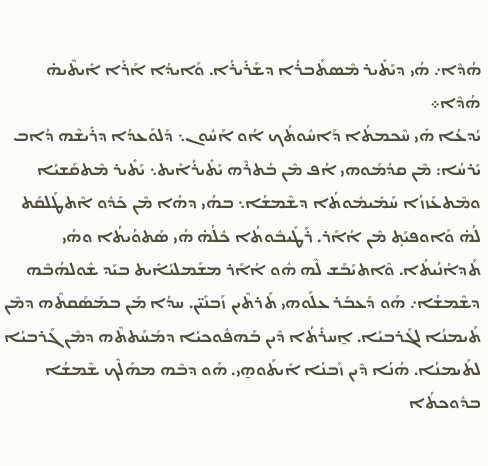ܗܳܕܶܐ܇ ܗܳܝ ܕܝܰܬܺܝܪ ܡܶܣܬܰܒܪܳܐ ܕܫܰܪܺܝܪܳܐ. ܘܰܐܝܕܳܐ ܐܰܪܰܐ ܐܺܝܬܶܝܗ̇ ܗܳܕܶܐ܀
ܝܳܕܥܳܐ ܗܺܝ ܚܶܟܡܬܳܐ ܕܰܐܚܽܘܬܳܟ ܐܳܘ ܐܰܚܽܘܢ܆ ܕܰܠܘܰܥܕܳܐ ܕܪܺܝܫܶܗ ܕܳܐܒ ܝܰܪܚܳܐ: ܡܶܢ ܩܕܳܡܰܘܗܝ ܐܳܦ ܡܶܢ ܒܳܬܪܶܗ ܝܰܬܺܝܪܳܐܺܝܬ܆ ܝܰܬܺܝܪ ܡܶܬܩܰܫܝܳܐ ܘܡܶܬܥܰܙܙܳܐ ܚܰܡܺܝܡܽܘܬܳܐ ܕܫܶܡܫܳܐ܆ ܒܗܳܝ ܕܗܳܐ ܡܶܢ ܟܰܕܽܘ ܐܶܬܛܰܠܩܰܬ ܠܳܗ̇ ܘܰܐܘܦܝܰܬ̥ ܡܶܢ ܐܳܐܰܪ. ܪܰܛܺܝܒܽܘܬܳܐ ܟܽܠܳܗ̇ ܗܳܝ ܣܰܬܘܳܝܬܳܐ ܘܗܳܝ ܬܰܕܐܳܢܳܝܬܳܐ. ܘܶܐܬܝܰܒܰܫ ܠܶܗ ܗܽܘ ܐܳܐܰܪ ܡܫܰܡܠܝܳܐܺܝܬ ܒܝܰܕ ܫܽܘܠܗܳܒܶܗ ܕܫܶܡܫܳܐ܇ ܗܰܘ ܕܰܥܒܰܪ ܥܠܰܘܗܝ ܬܰܪܬܶܝܢ ܙܰܒܢܺܝ̈ܢ. ܚܕܳܐ ܡܰܢ ܒܡܰܣܰܩܬܶܗ ܕܡܶܢ ܬܰܝܡܢܳܐ ܠܓܰܪܒܝܳܐ. ܐ̱ܚܪܺܬܳܐ ܕܶܝܢ ܒܰܗܦܽܘܟܝܳܐ ܕܡܰܚܰܬܬܶܗ ܕܡܶܢ ܓܰܪܒܝܳܐ ܠܬܰܝܡܢܳܐ. ܗܳܢܳܐ ܕܶܝܢ ܙܰܒܢܳܐ ܐܺܝܬܰܘܗ̱ܝ. ܗܰܘ ܕܒܶܗ ܡܗܰܠܶܟ ܫܶܡܫܳܐ ܒܕܽܘܟܬܳܐ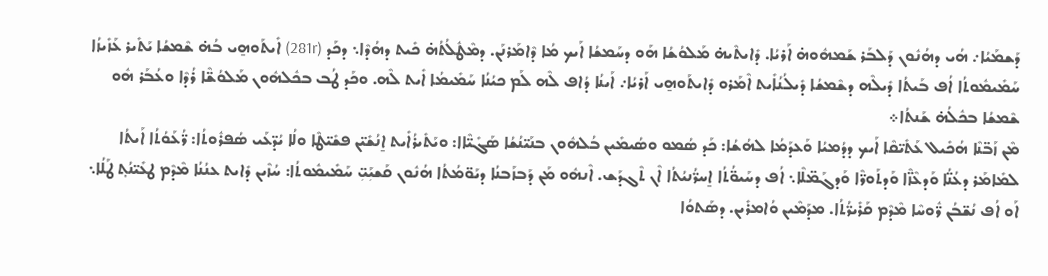ܕܰܫܡܰܝܳܐ܇ ܗܳܝ ܕܗܳܢܽܘܢ ܕܰܠܒܰܪ ܫܰܡܗܽܘܗ̇ ܐܰܪܝܳܐ. ܕܺܐܝܬܶܝܗ̇ ܡܰܠܘܳܫܳܐ ܗܰܘ ܕܚܰܡܫܳܐ ܐܰܝܟ ܡܳܐ ܕܶܐܡܰܪܢܰܢ. ܕܡܶܛܽܠܳܬܳܗ̇ ܟܺܝܬ ܕܗܳܕܶܐ܆ ܕܟܰܕ (281r) ܐܺܝܬܰܘܗ̱ܝ ܒܳܗ̇ ܫܶܡܫܳܐ ܝܰܬܺܝܪ ܥܰܙܺܝܙܳܐ ܚܰܡܺܝܡܽܘܬܳܐ ܐܳܦ ܒܰܝܬܳܐ ܕܺܝܠܶܗ ܕܫܶܡܫܳܐ ܕܺܝܠܳܢܳܐܺܝܬ ܐܶܡܰܪܘ ܕܺܐܝܬܰܘܗ̱ܝ ܐܰܪܝܳܐ܇ ܐܰܝܢܳܐ ܕܳܐܦ ܠܶܗ ܠܰܡ ܟܝܳܢܳܐ ܚܰܡܺܝܡܳܐ ܐܺܝܬ ܠܶܗ. ܘܟܰܕ ܛܳܒ ܒܟܽܠܗܽܘܢ ܡܰܠܘܳܫ̈ܶܐ ܪܳܕܶܐ ܘܥܳܒܰܪ ܗܽܘ ܫܶܡܫܳܐ ܒܟܽܠܳܗ̇ ܫܰܢܬܳܐ܀
ܡܶܢ ܙܰܒ̈ܢܶܐ ܗܳܟܺܝܠ ܥܰܬܺܝ̈ܩܶܐ ܐܰܝܟ ܕܕܳܡܝܳܐ ܘܰܥܕܰܡܳܐ ܠܗܳܫܳܐ: ܟܰܕ ܣܳܡܘ ܘܣܳܝܡܺܝܢ ܒܳܠܗܽܘܢ ܒܢܰܝ̈ܢܳܫܳܐ ܣܰܓܺܝ̈ܶܐܐ: ܘܝܰܬܺܝܪܳܐܺܝܬ ܐ̱ܢܳܫܺܝ̈ܢ ܦܫܺܝ̈ܛܶܐ ܘܠܳܐ ܝܳܕ̈ܥܰܝ ܣܳܦܪܽܘܬܳܐ: ܪ̈ܳܥܰܘܳܬܳܐ ܐܰܝܬܳܐ ܠܡܺܐܡܰܪ ܕܥܳܢ̈ܳܐ ܘܰܕܥܶܙ̈ܶܐ ܘܰܕܬܰܘܪ̈ܶܐ ܘܰܕܓܰܡ̈ܠܶܐ܆ ܐܳܦ ܕܚܰܝܘ̈ܳܬܳܐ ܐ̱ܚܪ̈ܳܢܝܳܬܳܐ ܐܶܢ ܬܶܓܕܰܫ. ܐܶܢܗܽܘ ܡܰܢ ܕܰܒܙܰܒܢܳܐ ܕܝܰܘ̈ܡܳܬܳܐ ܗܳܢܽܘܢ ܩܰܫܝܼܰܝܼ̈ ܚܰܡܺܝܡܽܘܬܳܐ: ܚܳܙܶܝܢ ܕܺܐܝܬ ܥܢܳܢܳܐ ܡܶܕܶܡ ܛܥܺܝ̈ܢܳܬ̥ ܛܰܠܳܐ܆ ܐܰܘ ܐܳܦ ܢܳܫ̈ܒܳܢ ܪ̈ܽܘܚܶܐ ܡܶܕܶܡ ܩܰܪܺܝܪ̈ܳܬܳܐ. ܡܕܰܡܶܝܢ ܘܳܐܡܪܺܝܢ. ܕܣܰܬܘܳܐ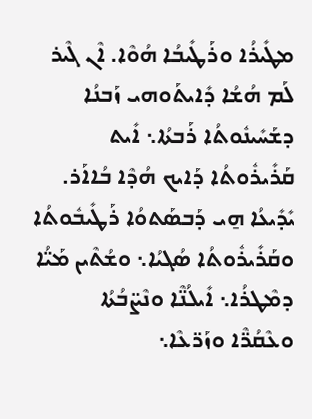ܡܛܺܝܪܳܐ ܘܪܰܛܺܝܒܳܐ ܗܳܘܶܐ. ܐܶܢ ܓܶܝܪ ܠܰܡ ܗܳܫܳܐ ܕܺܐܝܬܰܘܗܝ ܙܰܒܢܳܐ ܕܫܰܚܺܝܢܽܘܬܳܐ ܪܰܒܬܳܐ܆ ܐܺܝܬ ܩܰܪܺܝܪܽܘܬܳܐ ܕܰܐܝܟ ܗܳܕܶܐ ܒܳܐܐܰܪ. ܝܺܕܺܝܥܳܐ ܗ̱ܝ ܕܰܒܣܰܬܘܳܐ ܪܰܛܺܝܒܽܘܬܳܐ ܘܩܰܪܺܝܪܽܘܬܳܐ ܣܳܓܝܳܐ܆ ܘܫܳܬܶܝܢ ܡܰܝ̈ܳܐ ܕܡܶܛܪܳܐ܆ ܐܺܝܠܳܢ̈ܶܐ ܘܢܶܨ̈ܒܳܬܳܐ ܘܥܶܩܳܪ̈ܶܐ ܘܙܰܪ̈ܥܶܐ܆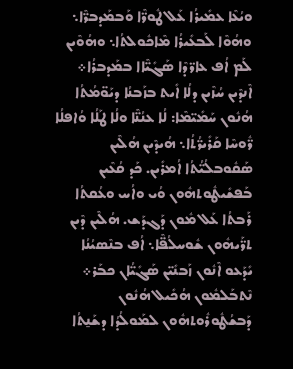ܘܝܳܥܶܐ ܥܡܺܝܪܳܐ ܥܰܠ ܛܽܘܪ̈ܶܐ ܘܰܒܡܰܕܒܪ̈ܶܐ܆ ܘܗܳܘܶܐ ܠܰܒܥܺܝܪܳܐ ܡܶܐܟܽܘܠܬܳܐ܆ ܘܗܳܘܶܝܢ ܠܰܡ ܐܳܦ ܥܐܪ̈ܕܶܐ ܣܰܓܺܝ̈ܶܐܐ ܒܡܰܕܒܪܳܐ܀
ܐܶܢܕܶܝܢ ܚܳܙܶܝܢ ܕܠܳܐ ܐܺܝܬ ܒܙܰܒܢܳܐ ܕܝܰܘ̈ܡܳܬܳܐ ܗܳܢܽܘܢ ܚܰܡܺܝ̈ܡܶܐ: ܠܳܐ ܥܢܳܢ̈ܶܐ ܘܠܳܐ ܛܰܠܳܐ ܘܳܐܦܠܳܐ ܪ̈ܽܘܚܶܐ ܩܰܪܺܝܪ̈ܳܬܳܐ܆ ܗܳܝܕܶܝܢ ܗܳܠܶܝܢ ܣܰܩܽܘܒܠܳܝ̈ܳܬܳܐ ܐܳܡܪܺܝܢ. ܟܰܕ ܩܳܥܶܝܢ ܒܰܦܫܺܝܛܽܘܬܗܽܘܢ ܘܳܝ ܘܐܳܚ ܘܥܳܩܬܳܐ ܪܰܒܬܳܐ ܥܰܠ ܡܽܘܢ ܕܰܓܕܰܫ. ܗܳܠܶܝܢ ܕܶܝܢ ܬܪܰ̈ܝܗܽܘܢ ܫܽܘܚܠܳܦ̈ܶܐ܆ ܐܳܦ ܒܢܶܣܝܳܢܳܐ ܝܺܕܰܥܘ ܐܶܢܽܘܢ ܙܰܒܢܺܝ̈ܢ ܣܰܓܺܝ̈ܳܐܢ ܟܒܰܪ܀
ܢܶܬܒܰܠܡܽܘܢ ܗܳܟܺܝܠ ܗܳܢܽܘܢ ܕܰܒܫܳܛܽܘܪܽܘܬܗܽܘܢ ܠܡܰܘܠܳܕܳܐ ܕܫܰܢ̱ܬܳܐ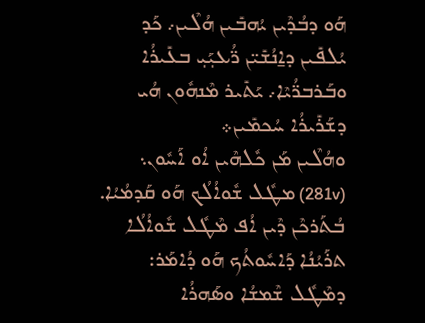ܗܰܘ ܕܒܳܕܶܝܢ ܝܳܗܒܺܝܢ ܗܳܠܶܝܢ܇ ܟܰܕ ܝܳܠܦܺܝܢ ܕܐ̱ܢܳܫܺܝ̈ܢ ܪ̈ܳܥܝܼܰܝܼ ܒܥܺܝܪܳܐ ܘܒܰܪܒܪ̈ܳܝܶܐ܇ ܝܰܬܺܝܪ ܡܶܢܗܽܘܢ ܗܳܝ ܕܫܰܪܺܝܪܳܐ ܚܳܟܡܺܝܢ܀
ܘܗܳܠܶܝܢ ܡܰܢ ܟܽܠܗܶܝܢ ܐܳܘ ܐܰܚܽܘܢ܆ (281v) ܡܛܽܠ ܫܽܘܐܳܠܳܟ ܗܰܘ ܩܰܕܡܳܝܳܐ.
ܒܳܬܰܪܟܶܢ ܕܶܝܢ ܐܳܦ ܡܶܛܽܠ ܫܽܘܐܳܠܳܐ ܬܪܰܝܳܢܳܐ ܕܰܐܚܽܘܬܳܟ ܗܰܘ ܕܳܐܡܰܪ: ܕܡܶܛܽܠ ܫܶܡܫܳܐ ܘܣܰܗܪܳܐ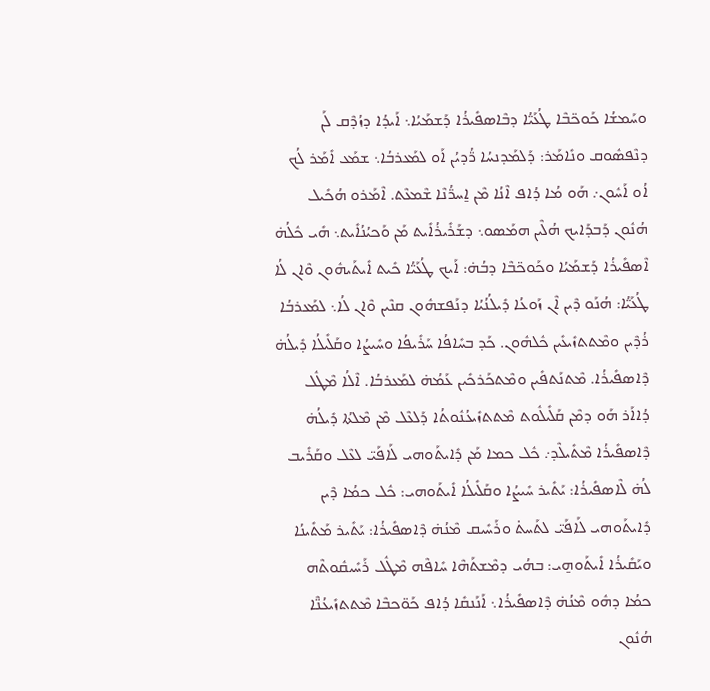ܘܚܰܡܫܳܐ ܟܰܘܟ̈ܒܶܐ ܛܳܥܰܝ̈ܳܐ ܕܒܶܐܣܦܺܝܪܳܐ ܕܰܫܡܰܝܳܐ܆ ܐܰܝܕܳܐ ܕܙܳܕܶܩ ܠܰܢ ܕܢܶܦܣܽܘܩ ܘܢܺܐܡܰܪ: ܕܰܠܡܰܕܢܚܳܐ ܪ̈ܳܕܝܳܢ ܐܰܘ ܠܡܰܥܪܒܳܐ܆ ܫܡܰܥ ܐܺܡܰܪ ܠܳܟ ܐܳܘ ܐܰܚܽܘܢ܇ ܗܰܘ ܡܳܐ ܕܳܐܦ ܐܶܢܳܐ ܡܶܢ ܐ̱ܚܪ̈ܳܢܶܐ ܫܶܡܥܶܬ. ܐܶܡܰܪܘ ܗܳܟܺܝܠ ܗܳܢܽܘܢ ܕܰܒܕܰܐܝܟ ܗܳܠܶܝܢ ܗܡܰܣܘ܆ ܕܫܰܪܺܝܪܳܐܺܝܬ ܡܰܢ ܘܰܟܝܳܢܳܐܺܝܬ܆ ܗܺܝ ܟܽܠܳܗ̇ ܐܶܣܦܺܝܪܳܐ ܕܰܫܡܰܝܳܐ ܘܟܰܘܟ̈ܒܶܐ ܕܒܳܗ̇: ܐܰܝܟ ܛܳܥܰܝ̈ܳܐ ܟܺܝܬ ܐܺܝܬܰܝܗܽܘܢ ܘܶܐܢ ܠܳܐ ܛܳܥܰܝ̈ܳܐ: ܗܳܢܰܘ ܕܶܝܢ ܐܶܢ ܙܰܘܥܳܐ ܕܺܝܠܳܢܳܝܳܐ ܕܢܰܦܫܗܽܘܢ ܩܢܶܝܢ ܘܶܐܢ ܠܳܐ܆ ܠܡܰܥܪܒܳܐ ܪܳܕܶܝܢ ܘܡܶܬܬܙܺܝܥܺܝܢ ܟܽܠܗܽܘܢ. ܟܰܕ ܒܚܺܐܦܳܐ ܚܰܪܺܝܦܳܐ ܘܚܺܝܨܳܐ ܘܩܰܠܺܝܠܳܐ ܕܺܝܠܳܗ̇ ܕܶܐܣܦܺܝܪܳܐ. ܡܶܬܢܰܬܦܺܝܢ ܘܡܶܬܟܰܪܟܺܝܢ ܥܰܡܳܗ̇ ܠܡܰܥܪܒܳܐ. ܐܶܠܳܐ ܡܶܛܽܠ ܕܳܐܐܰܪ ܗܰܘ ܕܡܶܢ ܩܰܠܺܝܠܽܘܬ ܡܶܬܬܙܺܝܥܳܢܽܘܬܳܐ ܕܰܠܥܶܠ ܡܶܢ ܡܶܠܬܳܐ ܕܺܝܠܳܗ̇ ܕܶܐܣܦܺܝܪܳܐ ܡܶܬܺܝܠܶܕ܇ ܟܽܠ ܟܡܐ ܡܰܢ ܕܺܐܝܬܰܘܗܝ ܠܰܐܦܰܝ̈ ܠܥܶܠ ܘܩܰܪܺܝܒ ܠܳܗ̇ ܠܶܐܣܦܺܝܪܳܐ: ܝܰܬܺܝܪ ܚܺܝܨܳܐ ܘܩܰܠܺܝܠܳܐ ܐܺܝܬܰܘܗܝ: ܟܽܠ ܟܡܳܐ ܕܶܝܢ ܕܺܐܝܬܰܘܗܝ ܠܰܐܦܰܝ̈ ܠܬܰܚܬ̊ ܘܪܰܚܺܝܩ ܡܶܢܳܗ̇ ܕܶܐܣܦܺܝܪܳܐ: ܝܰܬܺܝܪ ܡܰܬܺܝܢܳܐ ܘܝܰܩܺܝܪܳܐ ܐܺܝܬܰܘܗ̱ܝ: ܒܗܳܝ ܕܡܶܫܬܰܗܶܐ ܚܺܐܦܶܗ ܡܶܛܽܠ ܪܰܚܺܝܩܽܘܬܶܗ ܟܡܳܐ ܕܗܽܘ ܡܶܢܳܗ̇ ܕܶܐܣܦܺܝܪܳܐ܆ ܐܰܢܰܢܩܺܐ ܕܳܐܦ ܟܰܘ̈ܟܒܶܐ ܡܶܬܬܙܺܝܥܳܢ̈ܶܐ ܗܳܢܽܘܢ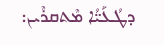ܕܛܳܥܰܝ̈ܳܐ ܡܶܬܩܪܶܝܢ: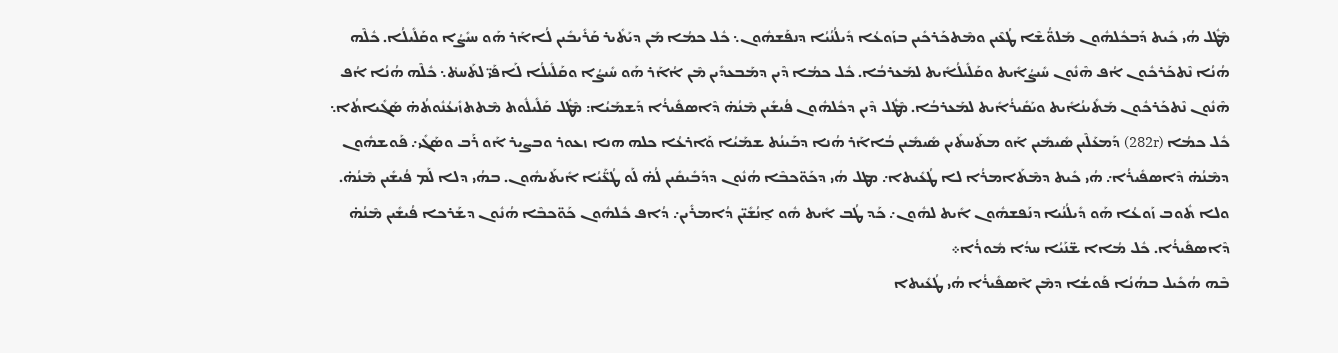ܡܶܛܽܠ ܗܳܝ ܟܺܝܬ ܕܰܒܟܽܠܗܽܘܢ ܡܰܠܘ̈ܳܫܶܐ ܛܳܥܶܝܢ ܘܡܶܬܟܰܪܟܺܝܢ ܒܙܰܘܥܳܐ ܕܺܝܠܳܢܳܝܳܐ ܕܢܦܰܫܗܽܘܢ܆ ܟܽܠ ܟܡܳܐ ܡܰܢ ܕܝܰܬܺܝܪ ܩܰܪܺܝܒܺܝܢ ܠܳܐܐܰܪ ܗܰܘ ܚܝܺܨܳܐ ܘܩܰܠܺܝܠܳܐ. ܟܽܠܶܗ ܗܳܢܳܐ ܢܶܬܟܰܪܟܽܘܢ ܐܳܦ ܗܶܢܽܘܢ ܚܺܝܨܳܐܺܝܬ ܘܩܰܠܺܝܠܳܐܺܝܬ ܠܡܰܥܪܒܳܐ. ܟܽܠ ܟܡܳܐ ܕܶܝܢ ܕܡܰܒܥܕܺܝܢ ܡܶܢ ܐܳܐܰܪ ܗܰܘ ܚܺܝܨܳܐ ܘܩܰܠܺܝܠܳܐ ܠܰܐܦܰܝ̈ ܠܬܰܚܬ̊܆ ܟܽܠܶܗ ܗܳܢܳܐ ܐܳܦ ܗܶܢܽܘܢ ܢܶܬܟܰܪܟܽܘܢ ܡܰܬܺܝܢܳܐܺܝܬ ܘܝܰܩܺܝܪܳܐܺܝܬ ܠܡܰܥܪܒܳܐ. ܡܶܛܽܠ ܕܶܝܢ ܕܟܽܠܗܽܘܢ ܦܳܝܫܺܝܢ ܡܶܢܳܗ̇ ܕܶܐܣܦܺܝܪܳܐ ܕܰܫܡܰܝܳܐ: ܡܶܛܽܠ ܩܰܠܺܝܠܽܘܬ ܡܶܬܬܙܺܝܥܳܢܽܘܬܳܗ̇ ܣܰܓܺܝܐܬܳܐ܆ ܟܽܠ ܟܡܳܐ (282r) ܕܰܡܥܰܠܶܝܢ ܣܺܝܡܺܝܢ ܐܰܘ ܡܬܰܚܬܺܝܢ ܣܺܝܡܺܝܢ ܒܳܐܐܰܪ ܗܳܢܐ ܕܒܰܝܢܳܬ ܫܡܰܝܳܐ ܘܰܐܪܥܳܐ ܟܠܗ ܗܢܐ ܙܥܘܪ ܘܒܨܝܪ ܐܰܘ ܪܰܒ ܘܣܰܓܺܝ܇ ܦܰܘܫܗܽܘܢ ܕܡܶܢܳܗ̇ ܕܶܐܣܦܺܝܪܳܐ܇ ܗܳܝ ܟܺܝܬ ܕܡܶܬܰܐܡܪܳܐ ܠܐ ܛܳܥܺܝܬܐ܇ ܡܛܠ ܗܳܝ ܕܟܰܘ̈ܟܒܶܐ ܗܳܢܽܘܢ ܕܕܰܒܺܝܩܺܝܢ ܠܳܗ̇ ܠܰܘ ܛܳܥ̈ܰܝܳܐ ܐܺܝܬܰܝܗܽܘܢ. ܒܗܳܝ ܕܠܐ ܠܰܡ ܦܳܝܫܺܝܢ ܡܶܢܳܗ̇. ܘܠܐ ܬܽܘܒ ܙܰܘܥܳܐ ܗܰܘ ܕܺܝܠܳܢܳܝܐ ܕܢܰܦܫܗܽܘܢ ܐܺܝܬ ܠܗܽܘܢ܇ ܟܰܕ ܛܳܒ ܐܺܝܬ ܗܽܘ ܐ̱ܢܳܫܺܝ̈ܢ ܕܳܐܡܪܺܝܢ܇ ܕܳܐܦ ܟܽܠܗܽܘܢ ܟܰܘ̈ܟܒܶܐ ܗܳܢܽܘܢ ܕܫܰܪܟܐ ܦܳܝܫܺܝܢ ܡܶܢܳܗ̇ ܕܶܐܣܦܺܝܪܳܐ. ܟܽܠ ܡܳܐܐ ܫ̈ܢܰܝܳܐ ܚܕܳܐ ܡܽܘܪܳܐ܀
ܒܶܗ ܗܳܟܺܝܠ ܒܗܳܢܳܐ ܦܰܘܫܳܐ ܕܡܶܢ ܐܶܣܦܺܝܪܳܐ ܗܳܝ ܛܳܥܺܝܬܐ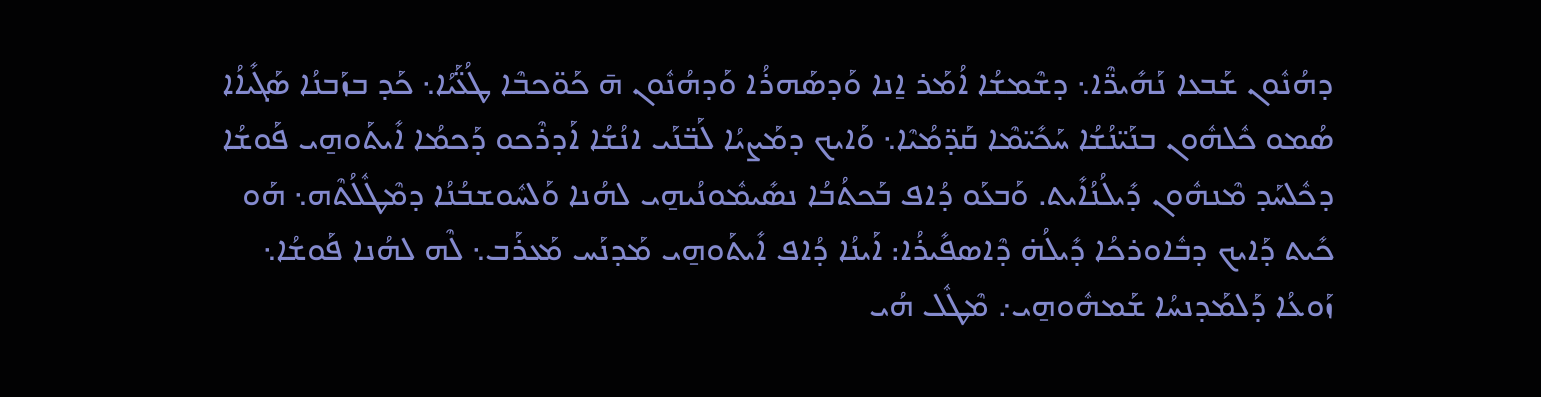ܕܗܳܢܽܘܢ ܫܰܒܥܐ ܢܰܗܺܝܪ̈ܶܐ܆ ܕܫܶܡܫܳܐ ܐܳܡܰܪ ܐ̱ܢܐ ܘܰܕܣܰܗܪܳܐ ܘܰܕܗܳܢܽܘܢ ܗ̄ ܟܰܘ̈ܟܒܶܐ ܛܳܥ̈ܰܝܳܐ܆ ܟܰܕ ܒܙܰܒܢܳܐ ܣܰܓܺܝܐܳܐ ܣܳܡܘ ܟܽܠܗܽܘܢ ܒܢܰܝ̈ܢܳܫܳܐ ܚܰܟܺܝ̈ܡܶܐ ܩܰܕ̈ܡܳܝܶܐ܆ ܘܰܐܝܟ ܕܡܰܨܝܳܐ ܠܰܒ̈ܢܰܝ ܐܢܳܫܳܐ ܐܰܕܪܶܟܘ ܕܰܟܡܳܐ ܐܺܝܬܰܘܗ̱ܝ ܦܰܘܫܳܐ ܕܟܽܠܚܰܕ ܡܶܢܗܽܘܢ ܕܺܝܠܳܢܳܐܺܝܬ. ܘܰܒܥܰܘ ܕܳܐܦ ܒܰܟܬܳܒܳܐ ܢܣܺܝܡܽܘܢܳܝܗ̱ܝ ܠܗܳܢܐ ܘܰܠܚܽܘܫܒܳܢܳܐ ܕܡܶܛܽܠܳܬܶܗ܆ ܗܰܘ ܟܺܝܬ ܕܰܐܝܟ ܕܒܽܐܘܪܟܳܐ ܕܺܝܠܳܗ̇ ܕܶܐܣܦܺܝܪܳܐ: ܐܰܝܢܳܐ ܕܳܐܦ ܐܺܝܬܰܘܗ̱ܝ ܡܰܕܢܰܚ ܡܰܥܪܰܒ܆ ܠܶܗ ܠܗܳܢܐ ܦܰܘܫܳܐ܆ ܙܰܘܥܳܐ ܕܰܠܡܰܕܢܚܳܐ ܫܰܡܗܽܘܗ̱ܝ܇ ܡܶܛܽܠ ܗܳܝ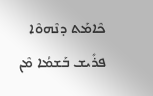ܟܶܐܡܰܬ ܕܢܶܗܘܶܐ ܦܪܺܝܫ ܒܰܫܡܳܐ ܡܶܢ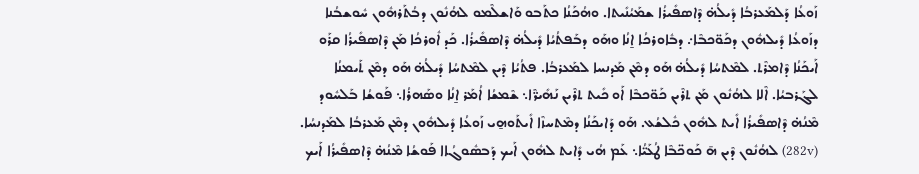ܙܰܘܥܳܐ ܕܰܠܡܰܥܪܒܳܐ ܕܺܝܠܳܗ̇ ܕܶܐܣܦܺܝܪܳܐ ܫܡܰܝܳܢܺܝܬܐ. ܘܗܳܟܰܢܳܐ ܟܬܰܒܘ ܘܰܐܫܠܶܡܘ ܠܗܳܢܽܘܢ ܕܒܳܬܰܪܗܽܘܢ ܚܽܘܫܒܳܢܐ ܕܙܰܘܥܳܐ ܕܺܝܠܗܽܘܢ ܕܟܰܘ̈ܟܒܶܐ܇ ܕܒܽܐܘܪܟܳܐ ܐ̱ܢܳܐ ܘܗܰܘ ܕܒܰܦܬܳܝܳܐ ܕܺܝܠܳܗ̇ ܕܶܐܣܦܺܝܪܳܐ. ܟܰܕ ܐܽܘܪܟܳܐ ܡܰܢ ܕܶܐܣܦܺܝܪܳܐ ܩܪܰܘ ܐܰܝܟܰܢܳܐ ܕܶܐܡܪܶܬ. ܠܡܶܬܚܳܐ ܕܺܝܠܳܗ̇ ܗܰܘ ܕܡܶܢ ܡܰܕܢܚܐ ܠܡܰܥܪܒܳܐ. ܦܬܳܝܳܐ ܕܶܝܢ ܠܡܶܬܚܳܐ ܕܺܝܠܳܗ̇ ܗܰܘ ܕܡܶܢ ܬܰܝܡܢܳܐ ܠܓܰܪܒܝܳܐ. ܐܶܠܐ ܠܗܳܢܽܘܢ ܡܰܢ ܬܪܶܝܢ ܟܰܘ̈ܟܒܶܐ ܐܰܘ ܟܺܝܬ ܬܪܶܝܢ ܢܰܗܺܝܪ̈ܶܐ܆ ܫܶܡܫܳܐ ܐܳܡܰܪ ܐ̱ܢܳܐ ܘܣܰܗܪܳܐ܆ ܦܰܘܫܳܐ ܒܰܠܚܽܘܕ ܡܶܢܳܗ̇ ܕܶܐܣܦܺܝܪܳܐ ܐܺܝܬ ܠܗܽܘܢ ܟܽܠܫܳܥ. ܗܰܘ ܕܰܐܝܟܰܢܳܐ ܕܡܶܬܚܙܶܐ ܐܺܝܬܰܘܗ̱ܝ ܙܰܘܥܳܐ ܕܺܝܠܗܽܘܢ ܕܡܶܢ ܡܰܥܪܒܳܐ ܠܡܰܕܢܚܳܐ. (282v) ܠܗܳܢܽܘܢ ܕܶܝܢ ܗ̄ ܟܰܘܟ̈ܒܶܐ ܛܳܥܰܝ̈ܳܐ܆ ܥܰܡ ܗܳܝ ܕܺܐܝܬ ܠܗܽܘܢ ܐܰܝܟ ܕܰܒܣܽܘܓܳܐܐ ܦܰܘܫܳܐ ܡܶܢܳܗ̇ ܕܶܐܣܦܺܝܪܳܐ ܐܰܝܟ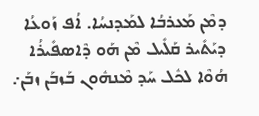ܕܡܶܢ ܡܰܥܪܒܳܐ ܠܡܰܕܢܚܳܐ. ܐܳܦ ܙܰܘܥܳܐ ܕܝܰܬܺܝܪ ܩܰܠܺܝܠ ܡܶܢ ܗܰܘ ܕܶܐܣܦܺܝܪܳܐ ܗܳܘܶܐ ܠܟܽܠ ܚܰܕ ܡܶܢܗܽܘܢ ܒܰܙܒܰܢ ܙܒܰܢ܇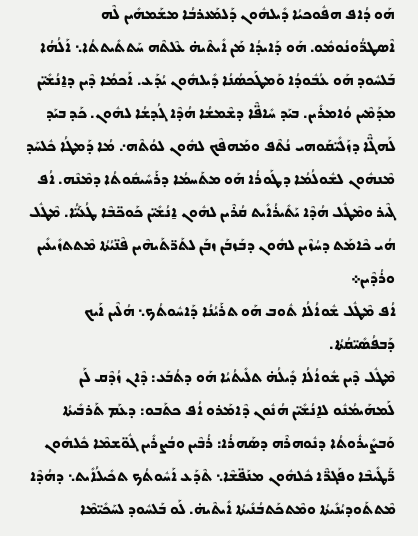ܗܰܘ ܕܳܐܦ ܗܦܽܘܟܝܳܐ ܕܺܝܠܗܽܘܢ ܕܰܠܡܰܥܪܒܳܐ ܡܫܰܡܗܺܝܢ ܠܶܗ ܐܶܣܛܪ̈ܳܘܢܳܘܡܽܘ. ܗܰܘ ܕܰܐܝܕܳܐ ܡܰܢ ܐܺܝܬܶܝܗ̇ ܥܶܠܬܶܗ ܚܰܬܬܺܝܬܬܳܐ܆ ܐܰܠܳܗܳܐ ܒܰܠܚܽܘܕ ܗܰܘ ܥܳܒܽܘܕܳܐ ܘܰܡܛܰܟܣܳܢܳܐ ܕܺܝܠܗܽܘܢ ܝܳܕܰܥ. ܐܰܟܡܳܐ ܕܶܝܢ ܕܐ̱ܢܳܫܺܝ̈ܢ ܡܕܰܡܶܝܢ ܘܳܐܡܪܺܝܢ. ܒܝܰܕ ܚܺܐܦ̈ܶܐ ܕܫܶܡܫܳܐ ܗܳܕܶܐ ܓܳܕܫܳܐ ܠܗܽܘܢ. ܟܰܕ ܒܝܰܕ ܠܰܗܓ̈ܶܐ ܕܙܰܠܺܝ̈ܩܰܘܗܝ ܢܳܬܶܦ ܘܡܰܗܦܶܟ ܠܗܽܘܢ ܠܘܳܬܶܗ܇ ܡܳܐ ܕܰܡܛܳܐ ܟܽܠܚܰܕ ܡܶܢܗܽܘܢ ܠܫܽܘܠܳܡܳܐ ܕܛܰܘܪܳܐ ܗܰܘ ܡܬܰܚܡܳܐ ܕܪܰܚܺܝܩܽܘܬܳܐ ܕܡܶܢܶܗ. ܐܳܦ ܓܶܝܪ ܘܡܶܛܽܠ ܗܳܕܶܐ ܝܰܬܺܝܪܳܐܺܝܬ ܩܳܪܶܝܢ ܠܗܽܘܢ ܐ̱ܢܳܫܺܝ̈ܢ ܟܰܘܟ̈ܒܶܐ ܛܳܥܰܝ̈ܳܐ. ܡܶܛܽܠ ܗܳܝ ܟܶܐܡܰܬ ܕܚܳܙܶܝܢ ܠܗܽܘܢ ܕܒܰܙܒܰܢ ܙܒܰܢ ܠܬܰܪ̈ܬܰܝܗܶܝܢ ܦܶܢ̈ܝܳܬܳܐ ܡܶܬܬܙܺܝܥܺܝܢ ܘܪܳܕܶܝܢ܀
ܐܳܦ ܡܶܛܽܠ ܫܽܘܐܳܠܳܐ ܬܽܘܒ ܗܰܘ ܬܪܰܝܳܢܳܐ ܕܰܐܚܽܘܬܳܟ܆ ܗܳܠܶܝܢ ܐܰܝܟ ܕܰܒܦܳܣܺܝ̈ܩܳܬܳܐ.
ܡܶܛܽܠ ܕܶܝܢ ܫܽܘܐܳܠܳܐ ܕܺܝܠܳܗ̇ ܬܠܺܝܬܳܝܳܐ ܗܰܘ ܕܬܳܒܰܥ: ܕܶܐܢ ܙܳܕܶܩ ܠܰܢ ܠܰܡܗܰܝܡܳܢܽܘ ܠܐ̱ܢܳܫܺܝ̈ܢ ܗܳܢܽܘܢ ܕܶܐܡܰܪܘ ܐܳܦ ܟܬܰܒܘ: ܕܥܰܡ ܬܰܪܒܺܝܬܳܐ ܘܰܒܨܺܝܪܽܘܬܳܐ ܕܢܽܘܗܪܶܗ ܕܣܰܗܪܳܐ: ܪܳܒܶܝܢ ܘܒܳܨܪܺܝܢ ܓܽܘ̈ܫܡܶܐ ܟܽܠܗܽܘܢ ܪ̈ܰܛܺܝܒܶܐ ܘܦܰܓܪ̈ܶܐ ܟܽܠܗܽܘܢ ܡܢܰܦ̈ܫܶܐ܆ ܬܶܕܰܥ ܐܰܚܽܘܬܳܟ ܬܟܺܝܠܳܐܺܝܬ܆ ܕܗܳܕܶܐ ܡܶܬܬܰܘܕܝܳܢܺܝܬܳܐ ܘܡܶܬܟܰܬܒܳܢܺܝܬܳܐ ܐܺܝܬܶܝܗ̇. ܠܰܘ ܒܰܠܚܽܘܕ ܠܚܰܟܺܝ̈ܡܶܐ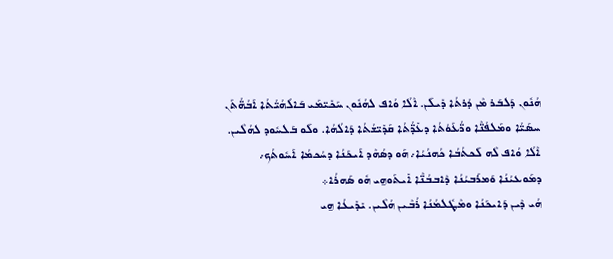ܗܳܢܽܘܢ ܕܰܠܒܰܪ ܡܶܢ ܕܳܪܬܳܐ ܕܺܝܠܰܢ. ܐܶܠܳܐ ܘܳܐܦ ܠܗܳܢܽܘܢ ܚܰܟܺܝ̈ܡܰܝ ܒܰܐܠܳܗܳܝ̈ܳܬܳܐ ܐܰܒܳܗ̈ܳܬܰܢ ܚܣܰܝ̈ܳܐ ܘܡܰܠܦܳܢ̈ܶܐ ܘܪ̈ܳܥܰܘܳܬܳܐ ܕܥܺܕ̈ܳܬܳܐ ܩܰܕܺܝ̈ܫܳܬܳܐ ܕܰܐܠܳܗܳܐ. ܘܠܰܘ ܒܰܠܚܽܘܕ ܠܗܳܠܶܝܢ. ܐܶܠܳܐ ܘܳܐܦ ܠܶܗ ܠܰܟܬܳܒܳܐ ܟܳܗܢܳܝܳܐ܇ ܗܰܘ ܕܣܳܗܶܕ ܐܰܝܟܰܢܳܐ ܕܚܳܟܡܳܐ ܐܰܚܽܘܬܳܟ܇ ܕܡܰܘܥܝܳܢܳܐ ܘܰܡܪܰܒܝܳܢܳܐ ܕܶܐܒܒܳܢ̈ܶܐ ܐܺܝܬܰܘܗ̱ܝ ܗܽܘ ܣܰܗܪܳܐ܀
ܗܳܝ ܕܶܝܢ ܕܰܐܝܟܰܢܳܐ ܘܡܶܛܽܠܡܳܢܳܐ ܪܳܒܶܝܢ ܗܳܠܶܝܢ. ܝܺܕܺܝܥܳܐ ܗ̱ܝ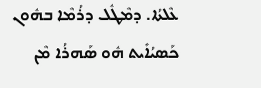ܥܶܠܬܳܐ. ܕܡܶܛܽܠ ܕܪܳܡܶܐ ܒܗܽܘܢ ܟܰܣܝܳܐܺܝܬ ܗܽܘ ܣܰܗܪܳܐ ܡܶܢ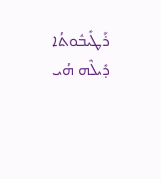ܪܰܛܺܝܒܽܘܬܳܐ ܕܺܝܠܶܗ ܗܳܝ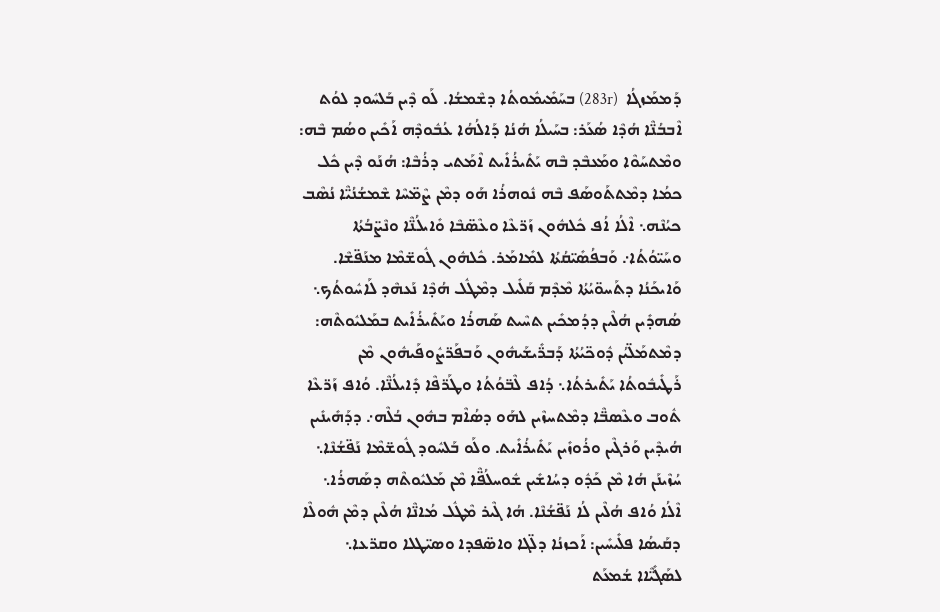ܕܰܡܡܰܙܓܳܐ  (283r) ܒܚܰܡܺܝܡܽܘܬܳܐ ܕܫܶܡܫܳܐ. ܠܰܘ ܕܶܝܢ ܒܰܠܚܽܘܕ ܠܘܳܬ ܐܶܒܒܳܢ̈ܶܐ ܗܳܕܶܐ ܣܳܥܰܪ: ܒܚܰܝܠܳܐ ܗܳܢܳܐ ܕܰܐܠܳܗܳܐ ܥܳܒܽܘܕܶܗ ܐܰܟܺܝܢ ܘܣܳܡ ܒܶܗ: ܘܡܶܬܚܰܘܶܐ ܘܡܰܥܒܶܕ ܒܶܗ ܝܰܬܺܝܪܳܐܺܝܬ ܐܶܡܰܬܝ ܕܪܳܒܶܐ: ܗܳܢܰܘ ܕܶܝܢ ܟܽܠ ܟܡܳܐ ܕܡܶܬܬܰܘܣܰܦ ܒܶܗ ܢܽܘܗܪܳܐ ܗܰܘ ܕܡܶܢ ܨܶܡ̈ܚܶܐ ܫܶܡܫܳܢܳܝ̈ܶܐ ܢܳܣܶܒ ܟܝܳܢܶܗ܆ ܐܶܠܳܐ ܐܳܦ ܟܽܠܗܽܘܢ ܙܰܪ̈ܥܶܐ ܘܥܶܣ̈ܒܶܐ ܘܺܐܝܠܳܢ̈ܶܐ ܘܢܶܨ̈ܒܳܬܳܐ ܘܚܰܝ̈ܘܳܬܳܐ܇ ܘܰܒܦܳܣܺܝ̈ܩܳܬܳܐ ܠܡܺܐܡܰܪ. ܟܽܠܗܽܘܢ ܓܽܘܫ̈ܡܶܐ ܡܢܰܦ̈ܫܶܐ. ܘܰܐܝܟܰܢܳܐ ܕܬܰܚܘ̈ܝܳܬܳܐ ܡܶܕܶܡ ܩܰܠܺܝܠ ܕܡܶܛܽܠ ܗܳܕܶܐ ܢܰܥܗܶܕ ܠܰܐܚܽܘܬܳܟ܆ ܣܳܗܕܺܝܢ ܗܳܠܶܝܢ ܕܕܳܡܟܺܝܢ ܬܚܶܝܬ ܣܰܗܪܳܐ ܘܝܰܬܺܝܪܳܐܺܝܬ ܒܡܰܠܝܽܘܬܶܗ: ܕܡܶܬܡܰܠ̈ܝܳܢ ܕܽܘܟ̈ܝܳܬܳܐ ܕܰܒܪ̈ܺܝܫܰܝܗܽܘܢ ܘܰܒܦܰܪ̈ܨܽܘܦܰܝܗܽܘܢ ܡܶܢ ܪܰܛܺܝܒܽܘܬܳܐ ܝܰܬܺܝܪܬܳܐ܆ ܕܳܐܦ ܠܶܒ̈ܘܳܬܳܐ ܘܛܰܪ̈ܦܶܐ ܕܺܐܝܠܳܢ̈ܶܐ. ܘܳܐܦ ܙܰܪ̈ܥܶܐ ܬܽܘܒ ܘܥܶܣܒ̈ܶܐ ܕܡܶܬܚܙܶܝܢ ܠܗܰܘ ܕܣܳܐܶܡ ܒܗܽܘܢ ܒܳܠܶܗ܇ ܕܕܰܗܺܝܢܺܝܢ ܗܳܝܕܶܝܢ ܘܰܪܓܶܝܢ ܘܪܳܘܙܺܝܢ ܝܰܬܺܝܪܳܐܺܝܬ. ܘܠܰܘ ܒܰܠܚܽܘܕ ܓܽܘܫ̈ܡܶܐ ܢܰܦ̈ܫܳܢܶܐ܆ ܚܳܙܶܝܢܰܢ ܗܳܐ ܡܶܢ ܟܰܕܽܘ ܕܚܳܐܫܺܝܢ ܫܽܘܚܠܳܦ̈ܶܐ ܡܶܢ ܡܰܠܝܽܘܬܶܗ ܕܣܰܗܪܳܐ܆ ܐܶܠܳܐ ܘܳܐܦ ܗܳܠܶܝܢ ܠܳܐ ܢܰܦ̈ܫܳܢܶܐ. ܗܳܐ ܓܶܝܪ ܡܶܛܽܠ ܡܳܐܢ̈ܶܐ ܗܳܠܶܝܢ ܕܡܶܢ ܗܽܘܠܶܐ ܕܩܰܝܣܳܐ ܦܠܺܝܚܺܝܢ: ܐܰܟܙܢܳܐ ܕܠ̈ܓܐ ܘܐܣ̈ܦܕܐ ܘܣܝ̈ܛܠܐ ܘܩܪ̈ܥܐ܆ ܠܣܰܓܺܝ̈ܶܐܐ ܫܳܡܥܰܬ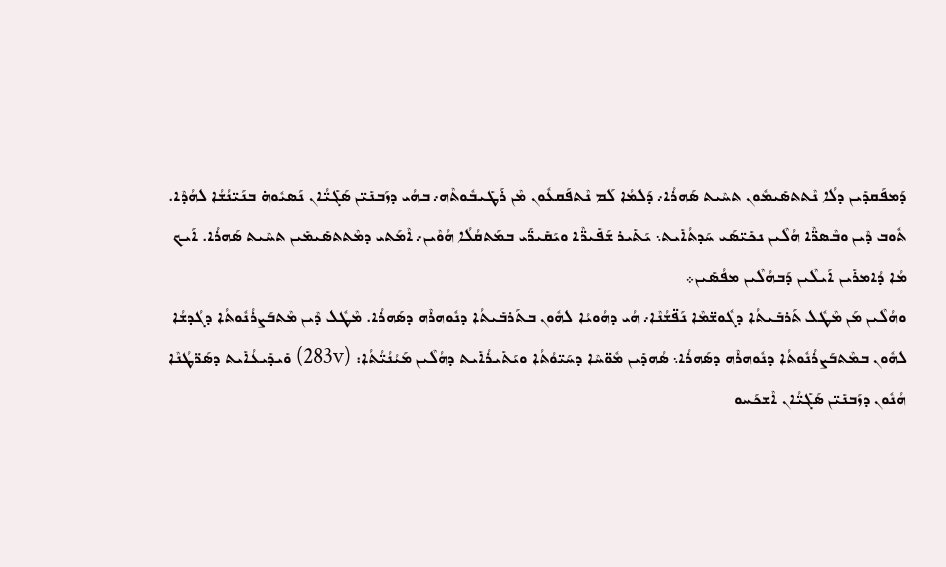ܕܰܡܦܰܩܕܺܝܢ ܕܠܳܐ ܢܶܬܬܣܺܝܡܽܘܢ ܬܚܶܝܬ ܣܰܗܪܳܐ܇ ܕܰܠܡܳܐ ܠܰܡ ܢܶܬܦܰܩܥܽܘܢ ܡܶܢ ܪܰܛܺܝܒܽܘܬܶܗ܇ ܒܗܳܝ ܕܙܰܒܢܺܝ̈ܢ ܣܰܓܺܝ̈ܳܐܢ ܢܰܣܝܽܘܗ̇ ܒܢܰܝ̈ܢܳܫܳܐ ܠܗܳܕܶܐ. ܬܽܘܒ ܕܶܝܢ ܘܒܶܣܪ̈ܶܐ ܗܳܠܶܝܢ ܢܟܺܝ̈ܣܰܝ ܚܰܕܬܳܐܺܝܬ܆ ܝܰܬܺܝܪ ܫܰܦܺܝܪ̈ܶܐ ܘܝܰܩܺܝܪ̈ܰܝ ܒܡܰܬܩܳܠܳܐ ܗܳܘܶܝܢ܇ ܐܶܡܰܬܝ ܕܡܶܬܬܣܺܝܡܺܝܢ ܬܚܶܝܬ ܣܰܗܪܳܐ. ܐܰܝܟ ܡܳܐ ܕܳܐܡܪܺܝܢ ܐܰܝܠܶܝܢ ܕܰܒܗܳܠܶܝܢ ܡܦܳܣܺܝܢ܀
ܘܗܳܠܶܝܢ ܡܰܢ ܡܶܛܽܠ ܬܰܪܒܺܝܬܳܐ ܕܓܽܘܫ̈ܡܶܐ ܢܰܦ̈ܫܳܢܶܐ܇ ܗܳܝ ܕܗܳܘܝܳܐ ܠܗܽܘܢ ܒܬܰܪܒܺܝܬܳܐ ܕܢܽܘܗܪܶܗ ܕܣܰܗܪܳܐ. ܡܶܛܽܠ ܕܶܝܢ ܡܶܬܒܰܨܪܳܢܽܘܬܳܐ ܕܓܳܕܫܳܐ ܠܗܽܘܢ ܒܡܶܬܒܰܨܪܳܢܽܘܬܳܐ ܕܢܽܘܗܪܶܗ ܕܣܰܗܪܳܐ܆ ܣܳܗܕܺܝܢ ܡܽܘ̈ܚܶܐ ܕܚܰܝ̈ܘܳܬܳܐ ܘܝܰܬܺܝܪܳܐܺܝܬ ܕܗܳܠܶܝܢ ܡܰܝܳܢܳܝ̈ܳܬܳܐ: (283v) ܘܺܝܕܺܝܥܳܐܺܝܬ ܕܣܰܪ̈ܛܳܢܶܐ ܗܳܢܽܘܢ ܕܙܰܒܢܺܝ̈ܢ ܣܰܓܺܝ̈ܳܐܢ ܐܶܫܟܰܚܘ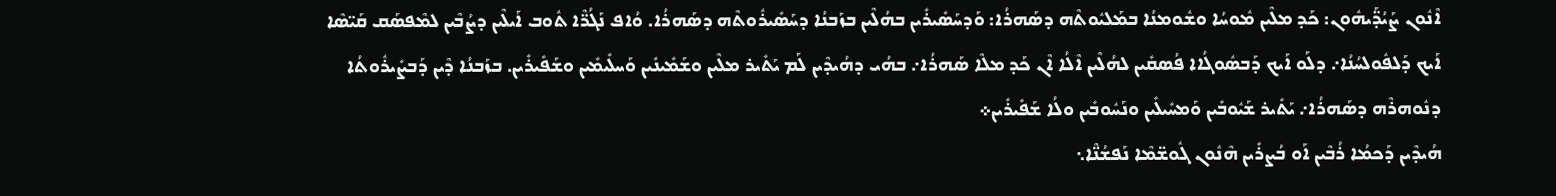ܐܶܢܽܘܢ ܨܰܝܳܕ̈ܰܝܗܽܘܢ: ܟܰܕ ܡܠܶܝܢ ܡܽܘܚܳܐ ܘܫܽܘܡܢܳܐ ܒܡܰܠܝܽܘܬܶܗ ܕܣܰܗܪܳܐ: ܘܰܕܚܰܣܺܝܪܺܝܢ ܒܗܳܠܶܝܢ ܒܙܰܒܢܳܐ ܕܚܰܣܺܝܪܽܘܬܶܗ ܕܣܰܗܪܳܐ. ܘܳܐܦ ܢܰܓܳܪ̈ܶܐ ܬܽܘܒ ܐܰܝܠܶܝܢ ܕܨܳܒܶܝܢ ܠܡܶܦܣܰܩ ܩܰܝ̈ܣܶܐ ܐܰܝܟ ܕܰܠܦܽܘܠܚܳܢܳܐ܇ ܕܠܰܘ ܐܰܝܟ ܕܰܒܣܽܘܓܳܐܐ ܦܳܣܩܺܝܢ ܠܗܳܠܶܝܢ ܐܶܠܳܐ ܐܶܢ ܟܰܕ ܡܠܶܐ ܣܰܗܪܳܐ܇ ܒܗܳܝ ܕܗܳܝܕܶܝܢ ܠܰܡ ܝܰܬܺܝܪ ܡܠܶܝܢ ܘܫܰܡܺܝܢܺܝܢ ܘܰܚܠܺܝܡܺܝܢ ܘܫܰܦܺܝܪܺܝܢ. ܒܙܰܒܢܳܐ ܕܶܝܢ ܕܰܒܨܺܝܪܽܘܬܳܐ ܕܢܽܘܗܪܶܗ ܕܣܰܗܪܳܐ܇ ܝܰܬܺܝܪ ܫܰܝܽܘܒܺܝܢ ܘܰܡܚܺܝܠܺܝܢ ܘܢܰܚܽܘܒܺܝܢ ܘܠܳܐ ܫܰܦܺܝܪܺܝܢ܀
ܗܳܝܕܶܝܢ ܕܰܟܡܳܐ ܪܳܒܶܝܢ ܐܰܘ ܒܳܨܪܺܝܢ ܗܶܢܽܘܢ ܓܽܘܫ̈ܡܶܐ ܢܰܦܫܳܢ̈ܶܐ܆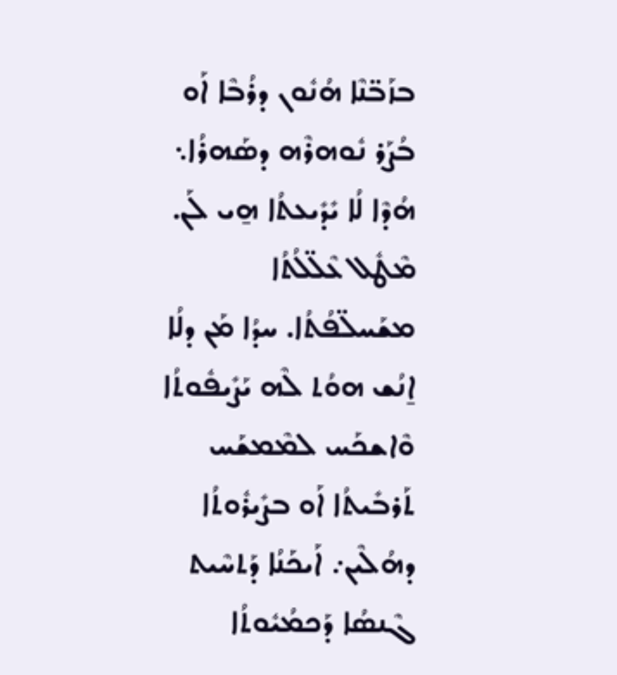ܒܙܰܒ̈ܢܶܐ ܗܳܢܽܘܢ ܕܪܳܒܶܐ ܐܰܘ ܒܳܨܰܪ ܢܽܘܗܪܶܗ ܕܣܰܗܪܳܐ܆ ܗܳܕܶܐ ܠܳܐ ܝܺܕܺܝܥܬܳܐ ܗ̱ܝ ܠܰܢ. ܡܶܛܽܠ ܥܶܠ̈ܠܳܬܳܐ ܡܫܰܚܠ̈ܦܳܬܳܐ. ܚܕܳܐ ܡܰܢ ܕܠܳܐ ܐ̱ܢܳܫ ܗܘܳܬ ܠܶܗ ܝܰܨܺܝܦܽܘܬܳܐ ܘܶܐܫܟܰܚ ܠܡܶܡܫܰܚ ܬܰܪܒܺܝܬܳܐ ܐܰܘ ܒܨܺܝܪܽܘܬܳܐ ܕܗܳܠܶܝܢ܇ ܐܰܝܟܰܢܳܐ ܕܰܬܚܶܝܬ ܓܶܢܣܳܐ ܕܰܟܡܳܝܽܘܬܳܐ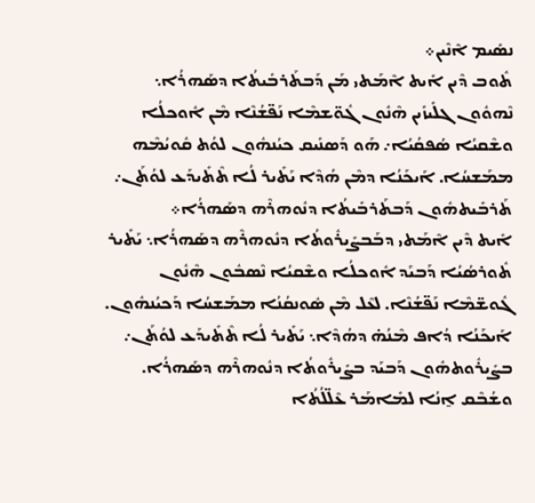ܢܣܺܝܡ ܐܶܢܶܝܢ܀
ܬܽܘܒ ܕܶܝܢ ܐܺܝܬ ܐܶܡܰܬܝ ܡܰܢ ܕܰܒܬܰܪܒܺܝܬܳܐ ܕܣܰܗܪܳܐ܆ ܢܶܗܘܽܘܢ ܓܠܺܝܙܺܝܢ ܗܶܢܽܘܢ ܓܽܘ̈ܫܡܶܐ ܢܰܦ̈ܫܳܢܶܐ ܡܶܢ ܐܽܘܟܠܳܐ ܘܫܶܩܝܳܐ ܣܳܦܩܳܝܳܐ܇ ܗܰܘ ܕܰܣܢܺܝܩ ܟܝܳܢܗܽܘܢ ܠܘܳܬ ܩܽܘܝܳܡܶܗ ܡܡܰܫܚܳܐ. ܐܰܝܟܰܢܳܐ ܕܡܶܢ ܗܳܕܶܐ ܝܰܬܺܝܪ ܠܳܐ ܬܶܬܺܝܕܰܥ ܠܘܳܬܰܢ܇ ܬܰܪܒܺܝܬܗܽܘܢ ܕܰܒܬܰܪܒܺܝܬܳܐ ܕܢܽܘܗܪܶܗ ܕܣܰܗܪܳܐ܀
ܐܺܝܬ ܕܶܝܢ ܐܶܡܰܬܝ ܕܒܰܒܨܺܝܪܽܘܬܳܐ ܕܢܽܘܗܪܶܗ ܕܣܰܗܪܳܐ܆ ܝܰܬܺܝܪ ܬܽܘܪܣܳܝܳܐ ܕܰܒܝܰܕ ܐܽܘܟܠܳܐ ܘܫܶܩܝܳܐ ܢܶܣܒܽܘܢ ܗܶܢܽܘܢ ܓܽܘܫ̈ܡܶܐ ܢܰܦ̈ܫܳܢܶܐ. ܠܥܶܠ ܡܶܢ ܣܽܘܢܩܳܢܳܐ ܡܡܰܫܚܳܐ ܕܰܟܝܳܢܗܽܘܢ. ܐܰܝܟܰܢܳܐ ܕܳܐܦ ܡܶܢܳܗ̇ ܕܗܳܕܶܐ܆ ܝܰܬܺܝܪ ܠܳܐ ܬܶܬܺܝܕܰܥ ܠܘܳܬܰܢ܇ ܒܨܺܝܪܽܘܬܗܽܘܢ ܕܰܒܝܰܕ ܒܨܺܝܪܽܘܬܳܐ ܕܢܽܘܗܪܶܗ ܕܣܰܗܪܳܐ. ܘܫܳܒܶܩ ܐ̱ܢܳܐ ܠܡܺܐܡܰܪ ܥܶܠ̈ܠܳܬܳܐ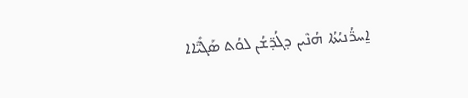ܐ̱ܚܪ̈ܳܢܝܳܬܳܐ ܗܳܢܶܝܢ ܕܓܳܕ̈ܫܳܢ ܠܘܳܬ ܣܰܓܺܝ̈ܶܐܐ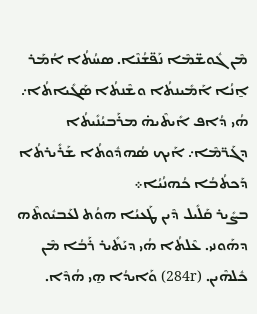ܡܶܢ ܓܽܘܫ̈ܡܶܐ ܢܰܦ̈ܫܳܢܶܐ. ܣܚܳܬܳܐ ܐܳܡܰܪ ܐ̱ܢܳܐ ܐܰܡܺܝܢܬܳܐ ܘܫܶܢܬܳܐ ܣܰܓܺܝܐܬܳܐ܇ ܗܳܝ ܕܳܐܦ ܐܺܝܬܶܝܗ̇ ܡܪܰܒܝܳܢܺܝܬܳܐ ܕܓܰܪ̈ܡܶܐ܇ ܐܰܝܟ ܣܳܗܕܽܘܬܳܐ ܫܰܪܺܝܪܬܳܐ ܕܰܟܬܳܒܳܐ ܟܳܗܢܳܝܳܐ܀
ܒܨܺܝܪ ܩܰܠܺܝܠ ܕܶܝܢ ܛܰܥܝܳܐ ܗܘܳܬ ܠܥܰܒܝܽܘܬܶܗ ܕܗܰܘܢܝ. ܥܶܠܬܳܐ ܗܳܝ ܕܝܰܬܺܝܪ ܪܰܒܳܐ ܡܶܢ ܟܽܠܗܶܝܢ. (284r) ܘܰܐܝܕܳܐ ܗ̱ܝ ܗܳܕܶܐ.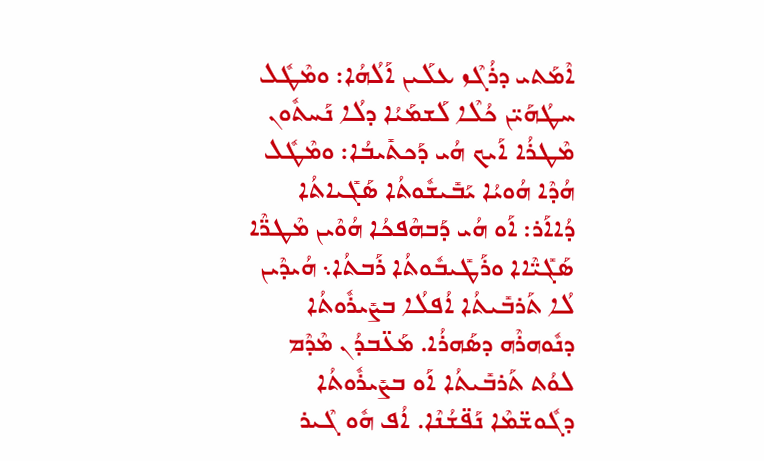ܐܶܡܰܬܝ ܕܪܳܓܶܙ ܥܠܰܝܢ ܐܰܠܳܗܳܐ: ܘܡܶܛܽܠ ܚܛܳܗܰܝ̈ܢ ܟܳܠܶܐ ܠܰܫܡܰܝܳܐ ܕܠܳܐ ܢܰܚܬܽܘܢ ܡܶܛܪܳܐ ܐܰܝܟ ܗܳܝ ܕܰܟܬܺܝܒܳܐ: ܘܡܶܛܽܠ ܗܳܕܶܐ ܗܳܘܝܳܐ ܝܰܒܺܝܫܽܘܬܳܐ ܣܰܓܺܝܐܬܳܐ ܕܳܐܐܰܪ: ܐܰܘ ܗܳܝ ܕܰܒܗܶܦܟܳܐ ܗܳܘܶܝܢ ܡܶܛܪ̈ܶܐ ܣܰܓܺܝ̈ܶܐܐ ܘܪܰܛܺܝܒܽܘܬܳܐ ܪܰܒܬܳܐ܆ ܗܳܝܕܶܝܢ ܠܳܐ ܬܰܪܒܺܝܬܳܐ ܐܳܦܠܳܐ ܒܨܺܝܪܽܘܬܳܐ ܕܢܽܘܗܪܶܗ ܕܣܰܗܪܳܐ. ܡܰܥ̈ܒܕܳܢ ܡܶܕܶܡ ܠܘܳܬ ܬܰܪܒܺܝܬܳܐ ܐܰܘ ܒܨܺܝܪܽܘܬܳܐ ܕܓܽܘܫ̈ܡܶܐ ܢܰܦ̈ܫܳܢܶܐ. ܐܳܦ ܗܽܘ ܓܶܝܪ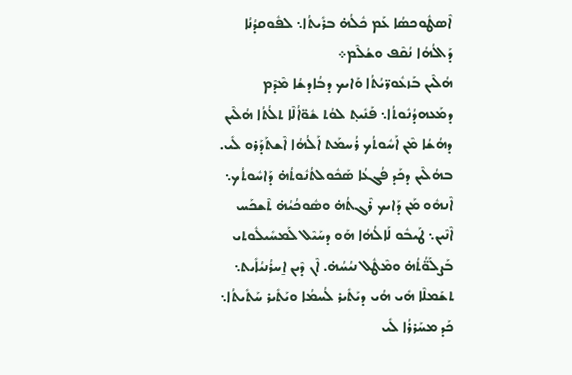ܐܶܣܛܽܘܟܣܳܐ ܥܰܡ ܟܽܠܳܗ̇ ܒܪܺܝܬܳܐ܆ ܠܦܽܘܩܕܳܢܳܐ ܕܰܐܠܳܗܳܐ ܢܳܩܶܦ ܘܫܳܠܶܡ܀
ܗܳܠܶܝܢ ܒܰܙܥܽܘܪ̈ܝܳܬܳܐ ܘܰܐܝܟ ܕܒܳܐܕܫܳܐ ܡܶܕܶܡ ܕܡܰܥܗܕܳܢܽܘܬܳܐ܆ ܦܰܢܺܝܬ̥ ܠܘܳܬ ܫܽܘ̈ܐܳܠܶܐ ܬܠܳܬܳܐ ܗܳܠܶܝܢ ܕܗܳܫܳܐ ܡܶܢ ܐܰܚܽܘܬܳܟ ܪܳܚܡܰܬ ܐܰܠܳܗܳܐ ܐܶܫܬܰܕܰܪܘ ܠܺܝ. ܒܗܳܠܶܝܢ ܕܟܰܕ ܦܳܓܥܳܐ ܣܰܟܽܘܠܬܳܢܽܘܬܳܗ̇ ܕܰܐܚܽܘܬܳܟ܆ ܐܶܢܗܽܘ ܡܰܢ ܕܰܐܝܟ ܪܶܓܬܳܗ̇ ܘܣܽܘܟܳܝܳܗ̇ ܬܶܫܟܰܚ ܐܶܢܶܝܢ܆ ܛܰܝܒܽܘ ܠܰܐܠܳܗܳܐ ܗܰܘ ܕܚܰܝܶܠ ܠܰܡܚܺܝܠܽܘܬܝ ܒܰܨܠܰܘ̈ܳܬܳܗ̇ ܘܡܶܛܽܠ ܢܝܳܚܳܗ̇. ܐܶܢ ܕܶܝܢ ܐ̱ܚܪܳܢܝܳܐܺܝܬ܆ ܬܫܰܡܠܶܐ ܗܺܝ ܗܳܝ ܕܝܰܬܺܝܪ ܠܳܚܡܳܐ ܘܝܰܬܺܝܪ ܚܰܬܺܝܬܳܐ܆ ܟܰܕ ܡܚܰܪܪܳܐ ܠܺܝ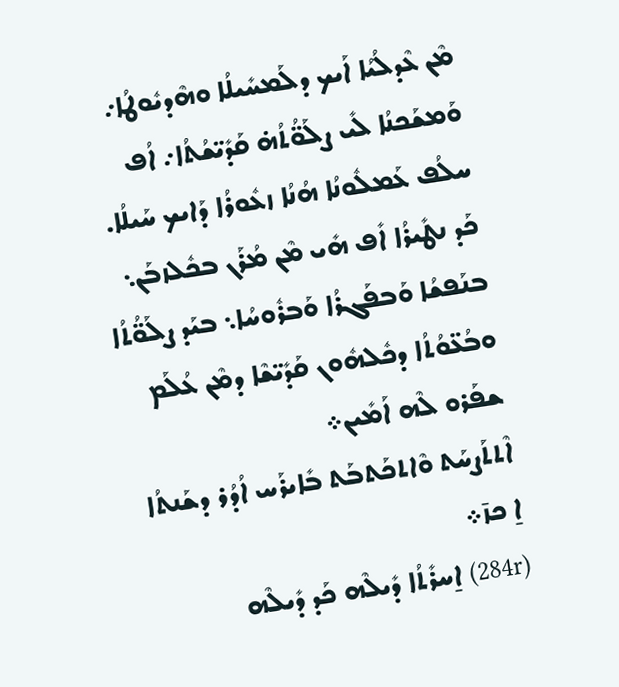ܡܶܢ ܥܶܕܠܳܝܳܐ ܐܰܝܟ ܕܠܰܡܚܺܝܠܳܐ ܘܗܶܕܝܽܘܛܳܐ܇ ܘܰܡܫܰܟܢܳܐ ܠܺܝ ܨܠܰܘ̈ܳܬܳܗ̇ ܩܰܕܺܝ̈ܫܳܬܳܐ܇ ܐܳܦ ܚܠܳܦ ܥܰܡܠܽܘܢܳܐ ܗܳܢܳܐ ܙܥܽܘܪܳܐ ܕܰܐܝܟ ܚܰܝܠܳܐ. ܟܰܕ ܢܛܺܝܪܳܐ ܐܺܦ ܗܺܝ ܡܶܢ ܡܳܪܰܢ ܒܟܽܠܙܒܰܢ܆ ܒܢܰܦܫܳܐ ܘܰܒܦܰܓܪܳܐ ܘܰܒܪܽܘܚܳܐ܆ ܒܝܰܕ ܨܠܰܘ̈ܳܬܳܐ ܘܒܳܥ̈ܘܳܬܳܐ ܕܟܽܠܗܽܘܢ ܩܰܕܺܝ̈ܫܶܐ ܕܡܶܢ ܥܳܠܰܡ ܫܦܰܪܘ ܠܶܗ ܐܰܡܺܝܢ܀
ܐܶܬܬܰܨܚܰܬ ܘܶܐܬܟܰܬܒܰܬ ܒܺܐܝܪܰܚ ܐܳܕܳܪ ܕܫܰܢܬܳܐ ܐ̱ ܟܙ̄܀
(284r) ܐ̱ܚܪܺܬܳܐ ܕܺܝܠܶܗ ܟܰܕ ܕܺܝܠܶܗ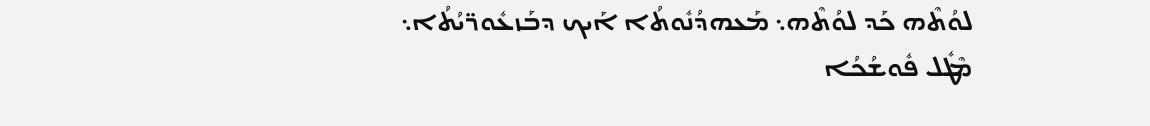ܠܘܳܬܶܗ ܟܰܕ ܠܘܳܬܶܗ܆ ܡܰܥܗܕܳܢܽܘܬܳܐ ܐܰܝܟ ܕܒܰܙܥܽܘܪ̈ܝܳܬܳܐ܆ ܡܶܛܽܠ ܦܽܘܫܳܟܳܐ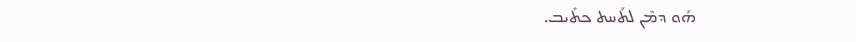ܗܰܘ ܕܡܶܢ ܠܬܰܚܬ ܟܬܺܝܒ.